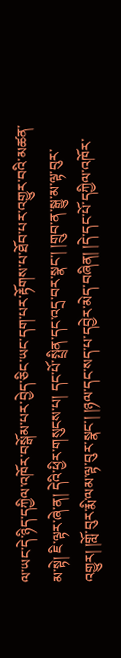ལ་ཡང་དེ་ཉིད་དཀྱིལ་འཁོར་བསྒོམ་པར་བྱེད་ཅིང་ཡང་དག་པར་རྟོགས་པ་ཐོབ་པར་འགྱུར་བའི་མཚན་མ་སྟེ། ཇི་ལྟར་ཞེ་ན། དེའི་ཕྱིར་གསུངས་པ། དང་པོ་སྤྲིན་དང་འདྲ་བར་སྣང་། །གྲུབ་ན་སྒྱུ་མ་ལྟ་བུར་འགྱུར། །གློ་བུར་རྨི་ལམ་ལྟ་བུར་སྣང་། །ཉལ་དང་སད་པ་དབྱེར་མེད་བཞིན། །དེ་དང་པོ་དཀྱིལ་འཁོར་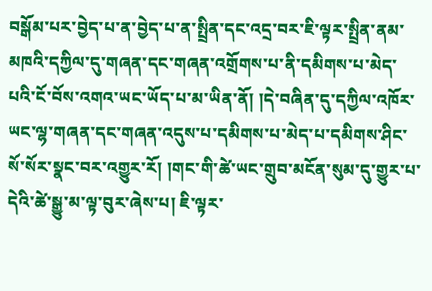བསྒོམ་པར་བྱེད་པ་ན་བྱེད་པ་ན་སྤྲིན་དང་འདྲ་བར་ཇི་ལྟར་སྤྲིན་ནམ་མཁའི་དཀྱིལ་དུ་གཞན་དང་གཞན་འགྲོགས་པ་ནི་དམིགས་པ་མེད་པའི་ངོ་བོས་འགའ་ཡང་ཡོད་པ་མ་ཡིན་ནོ། །དེ་བཞིན་དུ་དཀྱིལ་འཁོར་ཡང་ལྷ་གཞན་དང་གཞན་འདུས་པ་དམིགས་པ་མེད་པ་དམིགས་ཤིང་སོ་སོར་སྣང་བར་འགྱུར་རོ། །གང་གི་ཚེ་ཡང་གྲུབ་མངོན་སུམ་དུ་གྱུར་པ་དེའི་ཚེ་སྒྱུ་མ་ལྟ་བུར་ཞེས་པ། ཇི་ལྟར་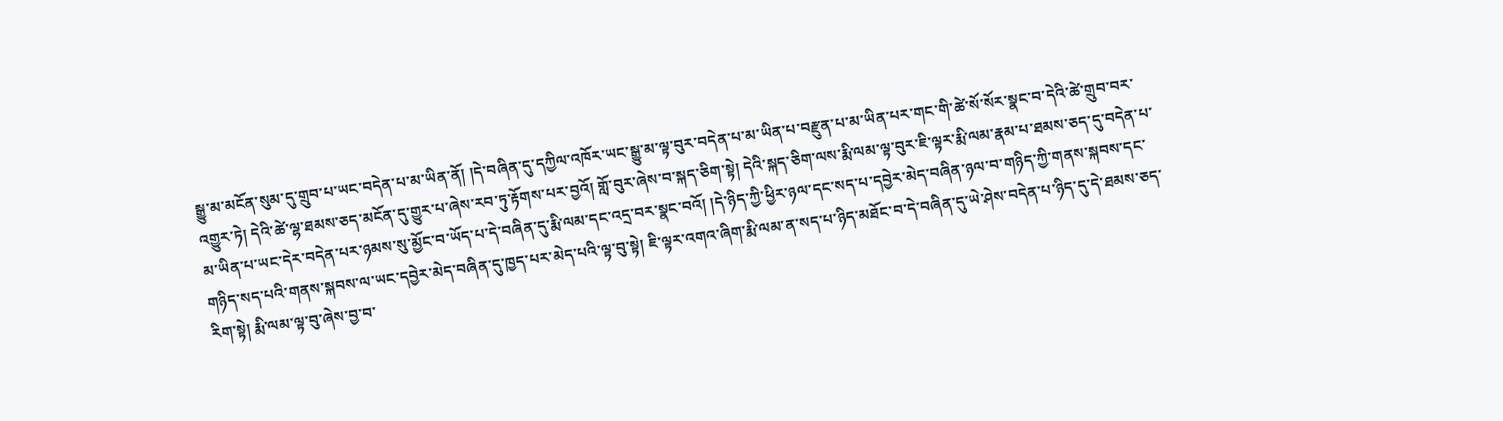སྒྱུ་མ་མངོན་སུམ་དུ་གྲུབ་པ་ཡང་བདེན་པ་མ་ཡིན་ནོ། །དེ་བཞིན་དུ་དཀྱིལ་འཁོར་ཡང་སྒྱུ་མ་ལྟ་བུར་བདེན་པ་མ་ཡིན་པ་བརྫུན་པ་མ་ཡིན་པར་གང་གི་ཚེ་སོ་སོར་སྣང་བ་དེའི་ཚེ་གྲུབ་བར་འགྱུར་ཏེ། དེའི་ཚེ་ལྷ་ཐམས་ཅད་མངོན་དུ་གྱུར་པ་ཞེས་རབ་ཏུ་རྟོགས་པར་བྱའོ། གློ་བུར་ཞེས་བ་སྐད་ཅིག་སྟེ། དེའི་སྐད་ཅིག་ལས་རྨི་ལམ་ལྟ་བུར་ཇི་ལྟར་རྨི་ལམ་རྣམ་པ་ཐམས་ཅད་དུ་བདེན་པ་མ་ཡིན་པ་ཡང་དེར་བདེན་པར་ཉམས་སུ་མྱོང་བ་ཡོད་པ་དེ་བཞིན་དུ་རྨི་ལམ་དང་འདྲ་བར་སྣང་བའོ། །དེ་ཉིད་ཀྱི་ཕྱིར་ཉལ་དང་སད་པ་དབྱེར་མེད་བཞིན་ཉལ་བ་གཉིད་ཀྱི་གནས་སྐབས་དང་གཉིད་སད་པའི་གནས་སྐབས་ལ་ཡང་དབྱེར་མེད་བཞིན་དུ་ཁྱད་པར་མེད་པའི་ལྟ་བུ་སྟེ། ཇི་ལྟར་འགའ་ཞིག་རྨི་ལམ་ན་སད་པ་ཉིད་མཐོང་བ་དེ་བཞིན་དུ་ཡེ་ཤེས་བདེན་པ་ཉིད་དུ་དེ་ཐམས་ཅད་རིག་སྟེ། རྨི་ལམ་ལྟ་བུ་ཞེས་བྱ་བ་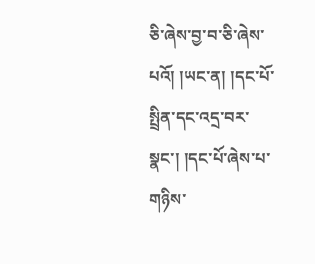ཅི་ཞེས་བྱ་བ་ཅི་ཞེས་པའོ། །ཡང་ན། །དང་པོ་སྤྲིན་དང་འདྲ་བར་སྣང་། །དང་པོ་ཞེས་པ་གཉིས་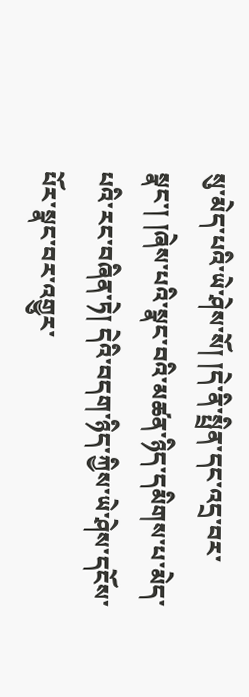སུ་མེད་པའི་ཡེ་ཤེས་སོ། །དེ་ནི་སྤྲིན་དང་འདྲ་བར་སྣང་། །ཞེས་པའི་སྣང་བའི་མཚན་ཉིད་དམིགས་པ་མེད་པའི་རང་བཞིན་ཏེ། དེའི་བདག་ཉིད་ཀྱིས་ཡེ་ཤེས་དངོས་པོར་སྣང་བར་འགྱུར་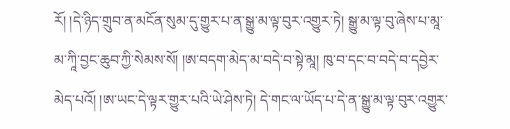རོ། །དེ་ཉིད་གྲུབ་ན་མངོན་སུམ་དུ་གྱུར་པ་ན་སྒྱུ་མ་ལྟ་བུར་འགྱུར་ཏེ། སྒྱུ་མ་ལྟ་བུ་ཞེས་པ་མཱ་མ་ཀཱི་བྱང་ཆུབ་ཀྱི་སེམས་སོ། །ཨ་བདག་མེད་མ་བདེ་བ་སྟེ་མཱ། ཁུ་བ་དང་བ་བདེ་བ་དབྱེར་མེད་པའོ། །ཨ་ཡང་དེ་ལྟར་གྱུར་པའི་ཡེ་ཤེས་ཏེ། དེ་གང་ལ་ཡོད་པ་དེ་ན་སྒྱུ་མ་ལྟ་བུར་འགྱུར་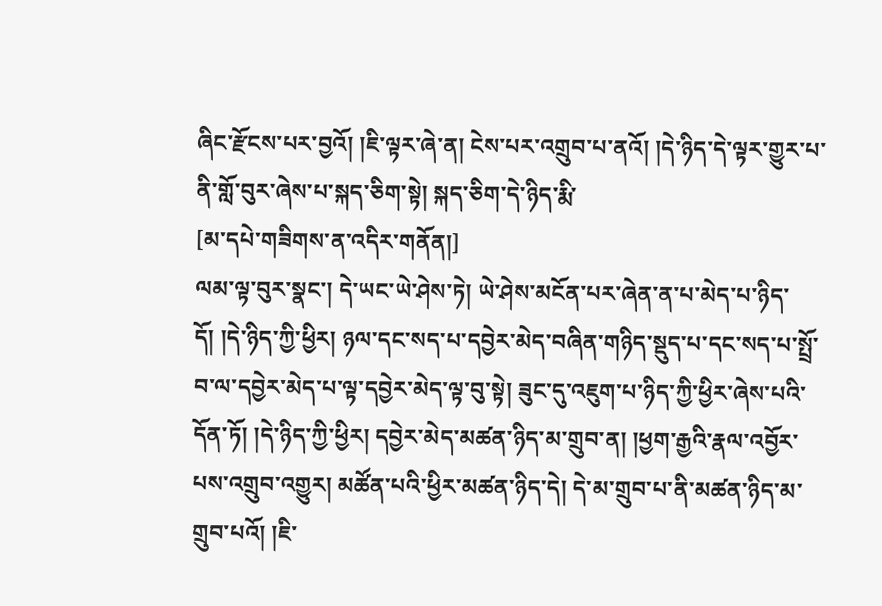ཞིང་རྫོངས་པར་བྱའོ། །ཇི་ལྟར་ཞེ་ན། ངེས་པར་འགྲུབ་པ་ནའོ། །དེ་ཉིད་དེ་ལྟར་གྱུར་པ་ནི་གློ་བུར་ཞེས་པ་སྐད་ཅིག་སྟེ། སྐད་ཅིག་དེ་ཉིད་རྨི་
[མ་དཔེ་གཟིགས་ན་འདིར་གནོན།]
ལམ་ལྟ་བུར་སྣང་། དེ་ཡང་ཡེ་ཤེས་ཏེ། ཡེ་ཤེས་མངོན་པར་ཞེན་ན་པ་མེད་པ་ཉིད་དོ། །དེ་ཉིད་ཀྱི་ཕྱིར། ཉལ་དང་སད་པ་དབྱེར་མེད་བཞིན་གཉིད་སྡུད་པ་དང་སད་པ་སྤྲོ་བ་ལ་དབྱེར་མེད་པ་ལྟ་དབྱེར་མེད་ལྟ་བུ་སྟེ། ཟུང་དུ་འཇུག་པ་ཉིད་ཀྱི་ཕྱིར་ཞེས་པའི་དོན་ཏོ། །དེ་ཉིད་ཀྱི་ཕྱིར། དབྱེར་མེད་མཚན་ཉིད་མ་གྲུབ་ན། །ཕྱག་རྒྱའི་རྣལ་འབྱོར་པས་འགྲུབ་འགྱུར། མཚོན་པའི་ཕྱིར་མཚན་ཉིད་དེ། དེ་མ་གྲུབ་པ་ནི་མཚན་ཉིད་མ་གྲུབ་པའོ། །ཇི་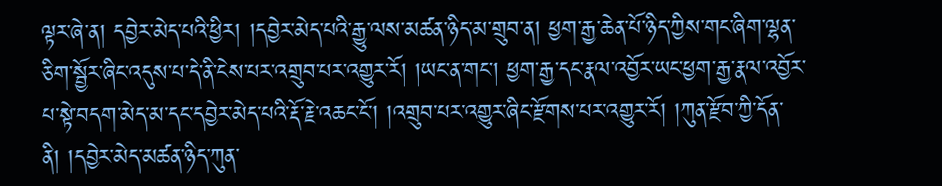ལྟར་ཞེ་ན། དབྱེར་མེད་པའི་ཕྱིར། །དབྱེར་མེད་པའི་རྒྱུ་ལས་མཚན་ཉིད་མ་གྲུབ་ན། ཕྱག་རྒྱ་ཆེན་པོ་ཉིད་ཀྱིས་གང་ཞིག་ལྷན་ཅིག་སྦྱོར་ཞིང་འདུས་པ་དེ་ནི་ངེས་པར་འགྲུབ་པར་འགྱུར་རོ། །ཡང་ན་གང་། ཕྱག་རྒྱ་དང་རྣལ་འབྱོར་ཡང་ཕྱག་རྒྱ་རྣལ་འབྱོར་པ་སྟེ་བདག་མེད་མ་དང་དབྱེར་མེད་པའི་རྡོ་རྗེ་འཆང་ངོ་། །འགྲུབ་པར་འགྱུར་ཞིང་རྫོགས་པར་འགྱུར་རོ། །ཀུན་རྫོབ་ཀྱི་དོན་ནི། །དབྱེར་མེད་མཚན་ཉིད་ཀུན་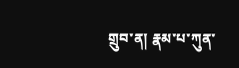གྲུབ་ན། རྣམ་པ་ཀུན་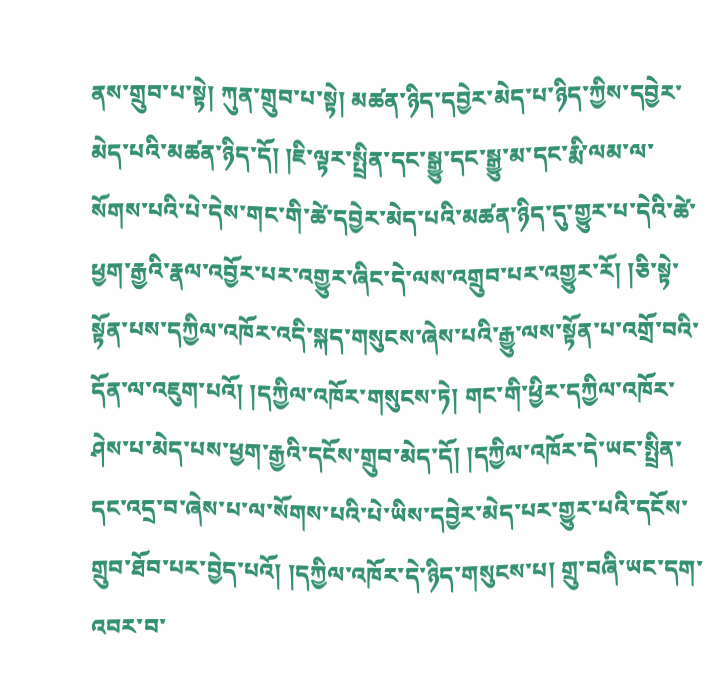ནས་གྲུབ་པ་སྟེ། ཀུན་གྲུབ་པ་སྟེ། མཚན་ཉིད་དབྱེར་མེད་པ་ཉིད་ཀྱིས་དབྱེར་མེད་པའི་མཚན་ཉིད་དོ། །ཇི་ལྟར་སྤྲིན་དང་སྒྱུ་དང་སྒྱུ་མ་དང་རྨི་ལམ་ལ་སོགས་པའི་པེ་དེས་གང་གི་ཚེ་དབྱེར་མེད་པའི་མཚན་ཉིད་དུ་གྱུར་པ་དེའི་ཚེ་ཕྱག་རྒྱའི་རྣལ་འབྱོར་པར་འགྱུར་ཞིང་དེ་ལས་འགྲུབ་པར་འགྱུར་རོ། །ཅི་སྟེ་སྟོན་པས་དཀྱིལ་འཁོར་འདི་སྐད་གསུངས་ཞེས་པའི་རྒྱུ་ལས་སྟོན་པ་འགྲོ་བའི་དོན་ལ་འཇུག་པའོ། །དཀྱིལ་འཁོར་གསུངས་ཏེ། གང་གི་ཕྱིར་དཀྱིལ་འཁོར་ཤེས་པ་མེད་པས་ཕྱག་རྒྱའི་དངོས་གྲུབ་མེད་དོ། །དཀྱིལ་འཁོར་དེ་ཡང་སྤྲིན་དང་འདྲ་བ་ཞེས་པ་ལ་སོགས་པའི་པེ་ཡིས་དབྱེར་མེད་པར་གྱུར་པའི་དངོས་གྲུབ་ཐོབ་པར་བྱེད་པའོ། །དཀྱིལ་འཁོར་དེ་ཉིད་གསུངས་པ། གྲུ་བཞི་ཡང་དག་འབར་བ་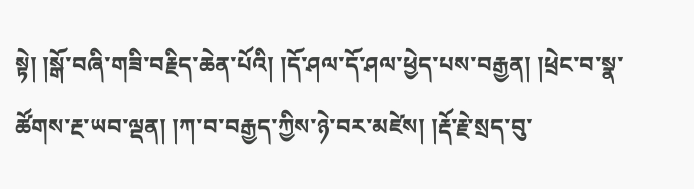སྟེ། །སྒོ་བཞི་གཟི་བརྗིད་ཆེན་པོའི། །དོ་ཤལ་དོ་ཤལ་ཕྱེད་པས་བརྒྱན། །ཕྲེང་བ་སྣ་ཚོགས་རྔ་ཡབ་ལྡན། །ཀ་བ་བརྒྱད་ཀྱིས་ཉེ་བར་མཛེས། །རྡོ་རྗེ་སྲད་བུ་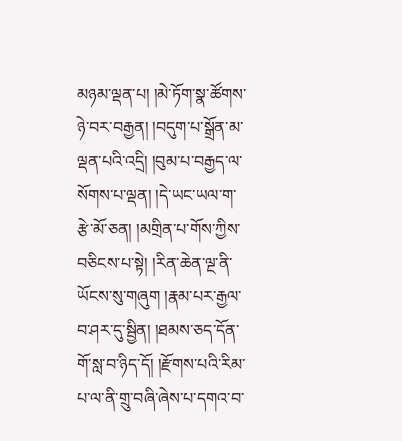མཉམ་ལྡན་པ། །མེ་ཏོག་སྣ་ཚོགས་ཉེ་བར་བརྒྱན། །བདུག་པ་སྒྲོན་མ་ལྡན་པའི་འདྲི། །བུམ་པ་བརྒྱད་ལ་སོགས་པ་ལྡན། །དེ་ཡང་ཡལ་ག་རྩེ་མོ་ཅན། །མགྲིན་པ་གོས་ཀྱིས་བཅིངས་པ་སྟེ། །རིན་ཆེན་ལྔ་ནི་ཡོངས་སུ་གཞུག །རྣམ་པར་རྒྱལ་བ་ཤར་དུ་སྦྱིན། །ཐམས་ཅད་དོན་གོ་སླ་བ་ཉིད་དོ། །རྫོགས་པའི་རིམ་པ་ལ་ནི་གྲུ་བཞི་ཞེས་པ་དགའ་བ་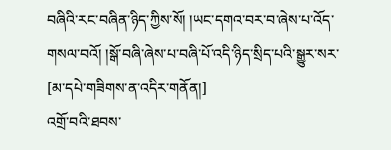བཞིའི་རང་བཞིན་ཉིད་ཀྱིས་སོ། །ཡང་དགའ་བར་བ་ཞེས་པ་འོད་གསལ་བའོ། །སྒོ་བཞི་ཞེས་པ་བཞི་པོ་འདི་ཉིད་སྲིད་པའི་སྒྱུར་སར་
[མ་དཔེ་གཟིགས་ན་འདིར་གནོན།]
འགྲོ་བའི་ཐབས་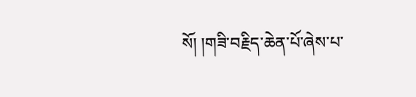སོ། །གཟི་བརྗིད་ཆེན་པོ་ཞེས་པ་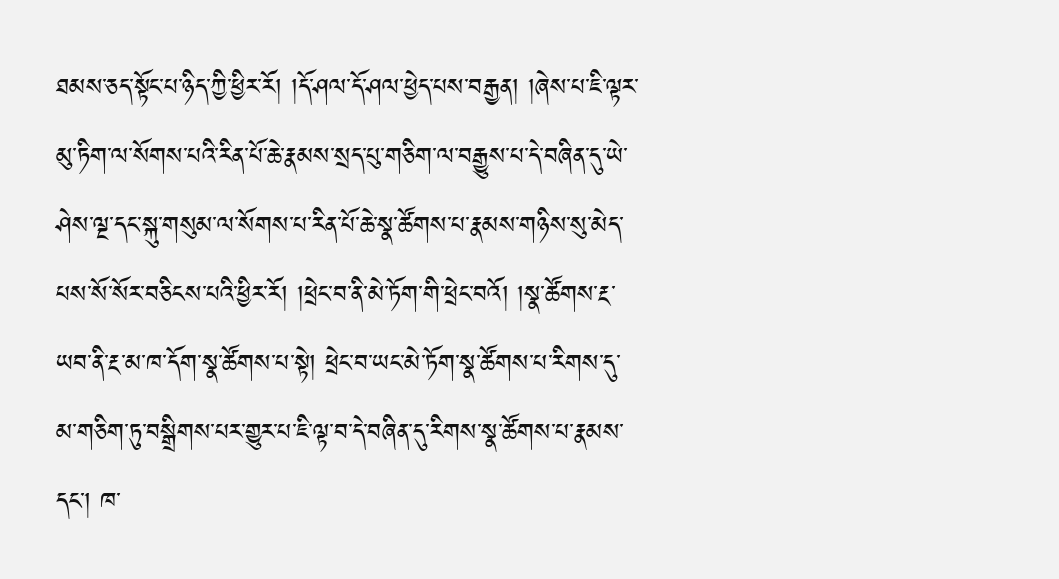ཐམས་ཅད་སྟོང་པ་ཉིད་ཀྱི་ཕྱིར་རོ། །དོ་ཤལ་དོ་ཤལ་ཕྱེད་པས་བརྒྱན། །ཞེས་པ་ཇི་ལྟར་མུ་ཏིག་ལ་སོགས་པའི་རིན་པོ་ཆེ་རྣམས་སྲད་པུ་གཅིག་ལ་བརྒྱུས་པ་དེ་བཞིན་དུ་ཡེ་ཤེས་ལྔ་དང་སྐུ་གསུམ་ལ་སོགས་པ་རིན་པོ་ཆེ་སྣ་ཚོགས་པ་རྣམས་གཉིས་སུ་མེད་པས་སོ་སོར་བཅིངས་པའི་ཕྱིར་རོ། །ཕྲེང་བ་ནི་མེ་ཏོག་གི་ཕྲེང་བའོ། །སྣ་ཚོགས་རྔ་ཡབ་ནི་རྔ་མ་ཁ་དོག་སྣ་ཚོགས་པ་སྟེ། ཕྲེང་བ་ཡང་མེ་ཏོག་སྣ་ཚོགས་པ་རིགས་དུ་མ་གཅིག་ཏུ་བསྒྲིགས་པར་གྱུར་པ་ཇི་ལྟ་བ་དེ་བཞིན་དུ་རིགས་སྣ་ཚོགས་པ་རྣམས་དང་། ཁ་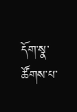དོག་སྣ་ཚོགས་པ་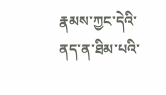རྣམས་ཀྱང་དེའི་ནད་ན་ཐིམ་པའི་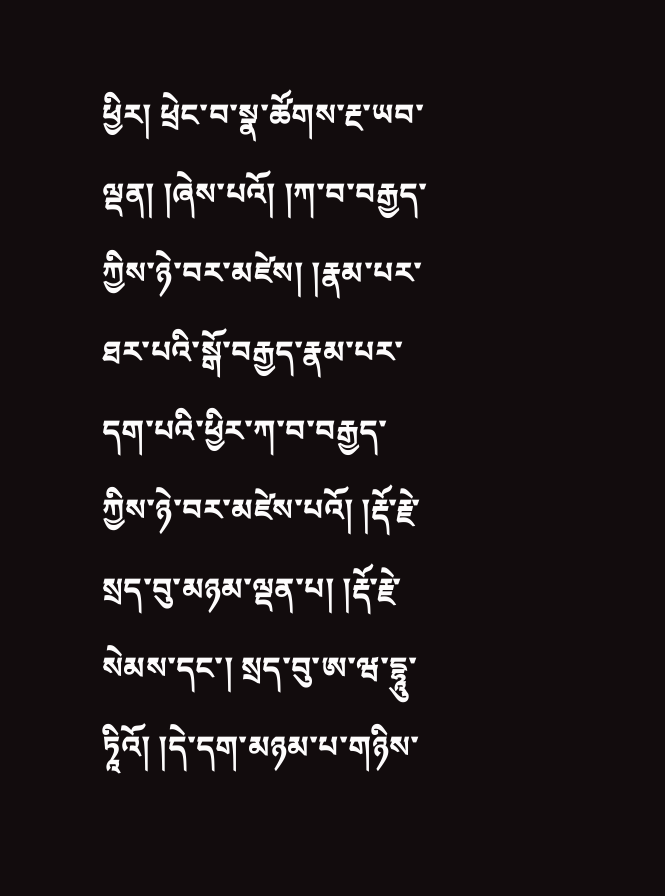ཕྱིར། ཕྲེང་བ་སྣ་ཚོགས་རྔ་ཡབ་ལྡན། །ཞེས་པའོ། །ཀ་བ་བརྒྱད་ཀྱིས་ཉེ་བར་མཛེས། །རྣམ་པར་ཐར་པའི་སྒོ་བརྒྱད་རྣམ་པར་དག་པའི་ཕྱིར་ཀ་བ་བརྒྱད་ཀྱིས་ཉེ་བར་མཛེས་པའོ། །རྡོ་རྗེ་སྲད་བུ་མཉམ་ལྡན་པ། །རྡོ་རྗེ་སེམས་དང་། སྲད་བུ་ཨ་ཝ་དྷཱུ་ཏཱིའོ། །དེ་དག་མཉམ་པ་གཉིས་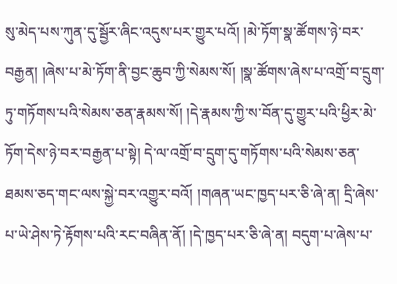སུ་མེད་པས་ཀུན་དུ་སྦྱོར་ཞིང་འདུས་པར་གྱུར་པའོ། །མེ་ཏོག་སྣ་ཚོགས་ཉེ་བར་བརྒྱན། །ཞེས་པ་མེ་ཏོག་ནི་བྱང་ཆུབ་ཀྱི་སེམས་སོ། །སྣ་ཚོགས་ཞེས་པ་འགྲོ་བ་དྲུག་ཏུ་གཏོགས་པའི་སེམས་ཅན་རྣམས་སོ། །དེ་རྣམས་ཀྱི་ས་བོན་དུ་གྱུར་པའི་ཕྱིར་མེ་ཏོག་དེས་ཉེ་བར་བརྒྱན་པ་སྟེ། དེ་ལ་འགྲོ་བ་དྲུག་དུ་གཏོགས་པའི་སེམས་ཅན་ཐམས་ཅད་གང་ལས་སྐྱེ་བར་འགྱུར་བའོ། །གཞན་ཡང་ཁྱད་པར་ཅི་ཞེ་ན། དྲི་ཞེས་པ་ཡེ་ཤེས་ཏེ་རྟོགས་པའི་རང་བཞིན་ནོ། །དེ་ཁྱད་པར་ཅི་ཞེ་ན། བདུག་པ་ཞེས་པ་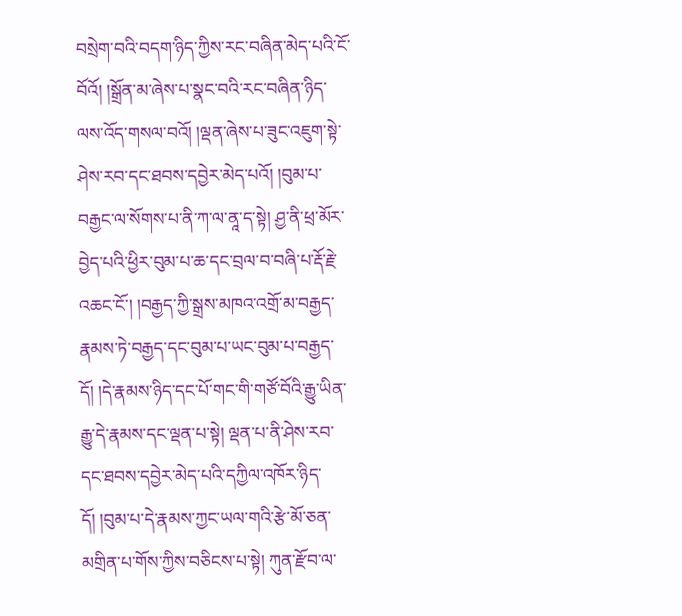བསྲེག་བའི་བདག་ཉིད་ཀྱིས་རང་བཞིན་མེད་པའི་ངོ་བོའོ། །སྒྲོན་མ་ཞེས་པ་སྣང་བའི་རང་བཞིན་ཉིད་ལས་འོད་གསལ་བའོ། །ལྡན་ཞེས་པ་ཟུང་འཇུག་སྟེ་ཤེས་རབ་དང་ཐབས་དབྱེར་མེད་པའོ། །བུམ་པ་བརྒྱང་ལ་སོགས་པ་ནི་ཀ་ལ་ནཱ་ད་སྟེ། ཤྱ་ནི་ཕྲ་མོར་བྱེད་པའི་ཕྱིར་བུམ་པ་ཆ་དང་བྲལ་བ་བཞི་པ་རྡོ་རྗེ་འཆང་ངོ་། །བརྒྱད་ཀྱི་སྒྲས་མཁའ་འགྲོ་མ་བརྒྱད་རྣམས་ཏེ་བརྒྱད་དང་བུམ་པ་ཡང་བུམ་པ་བརྒྱད་དོ། །དེ་རྣམས་ཉིད་དང་པོ་གང་གི་གཙོ་བོའི་རྒྱུ་ཡིན་རྒྱུ་དེ་རྣམས་དང་ལྡན་པ་སྟེ། ལྡན་པ་ནི་ཤེས་རབ་དང་ཐབས་དབྱེར་མེད་པའི་དཀྱིལ་འཁོར་ཉིད་དོ། །བུམ་པ་དེ་རྣམས་ཀྱང་ཡལ་གའི་རྩེ་མོ་ཅན་མགྲིན་པ་གོས་ཀྱིས་བཅིངས་པ་སྟེ། ཀུན་རྫོབ་ལ་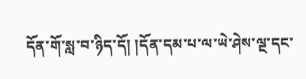དོན་གོ་སླ་བ་ཉིད་དོ། །དོན་དམ་པ་ལ་ཡེ་ཤེས་ལྔ་དང་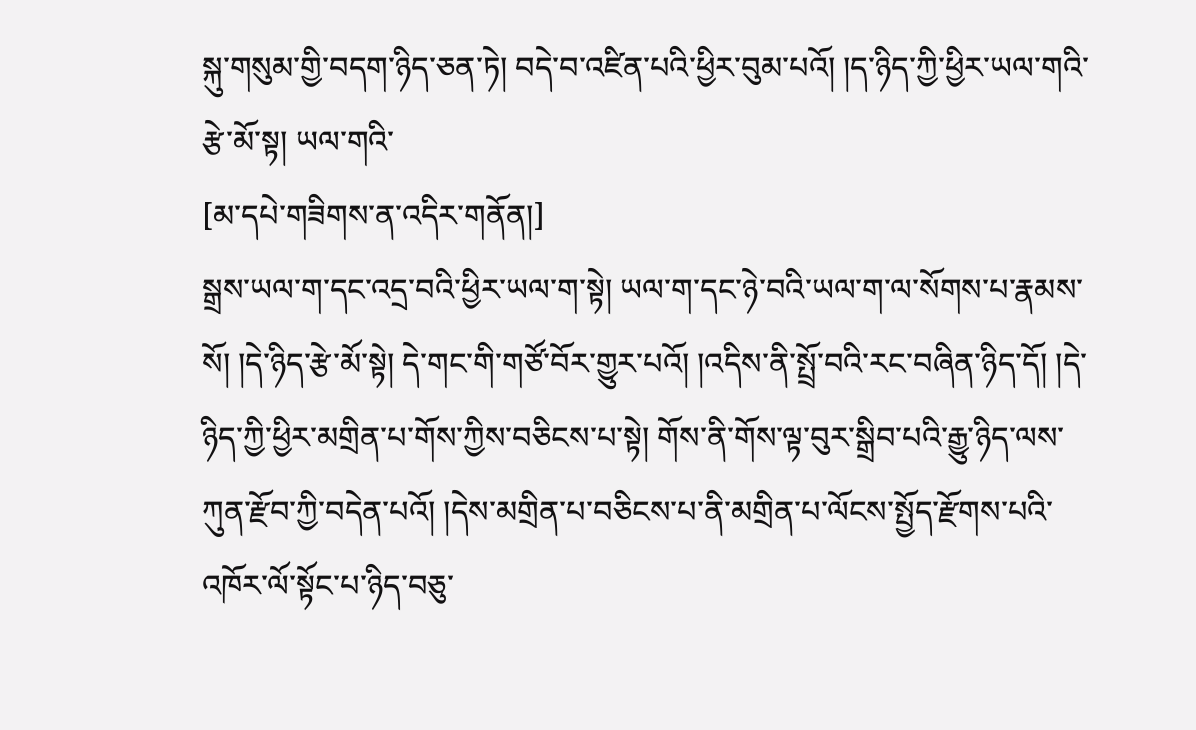སྐུ་གསུམ་གྱི་བདག་ཉིད་ཅན་ཏེ། བདེ་བ་འཛིན་པའི་ཕྱིར་བུམ་པའོ། །ད་ཉིད་ཀྱི་ཕྱིར་ཡལ་གའི་རྩེ་མོ་སྟ། ཡལ་གའི་
[མ་དཔེ་གཟིགས་ན་འདིར་གནོན།]
སྒྲས་ཡལ་ག་དང་འདྲ་བའི་ཕྱིར་ཡལ་ག་སྟེ། ཡལ་ག་དང་ཉེ་བའི་ཡལ་ག་ལ་སོགས་པ་རྣམས་སོ། །དེ་ཉིད་རྩེ་མོ་སྟེ། དེ་གང་གི་གཙོ་བོར་གྱུར་པའོ། །འདིས་ནི་སྤྲོ་བའི་རང་བཞིན་ཉིད་དོ། །དེ་ཉིད་ཀྱི་ཕྱིར་མགྲིན་པ་གོས་ཀྱིས་བཅིངས་པ་སྟེ། གོས་ནི་གོས་ལྟ་བུར་སྒྲིབ་པའི་རྒྱུ་ཉིད་ལས་ཀུན་རྫོབ་ཀྱི་བདེན་པའོ། །དེས་མགྲིན་པ་བཅིངས་པ་ནི་མགྲིན་པ་ལོངས་སྤྱོད་རྫོགས་པའི་འཁོར་ལོ་སྟོང་པ་ཉིད་བཅུ་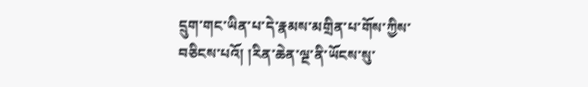དྲུག་གང་ཡིན་པ་དེ་རྣམས་མགྲིན་པ་གོས་ཀྱིས་བཅིངས་པའོ། །རིན་ཆེན་ལྔ་ནི་ཡོངས་སུ་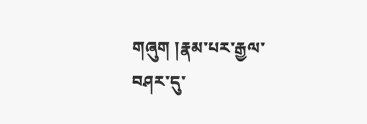གཞུག །རྣམ་པར་རྒྱལ་བཤར་དུ་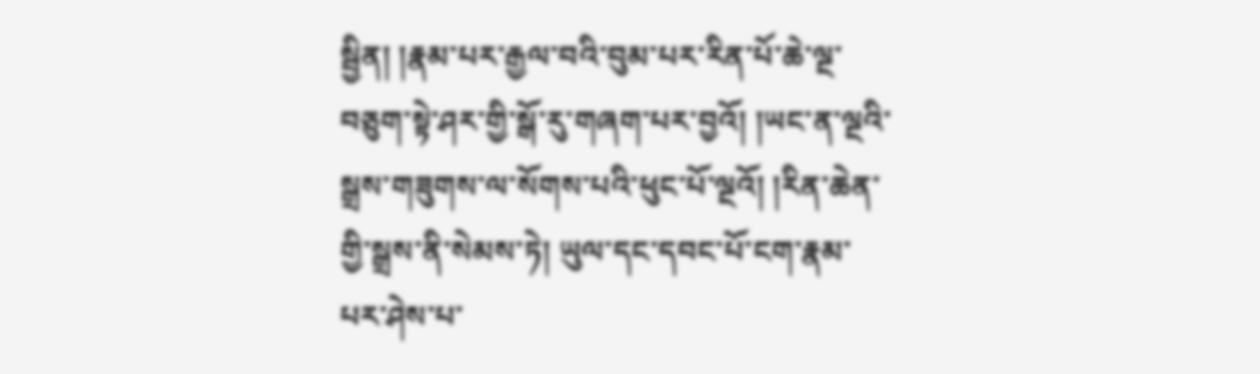སྦྱིན། །རྣམ་པར་རྒྱལ་བའི་བུམ་པར་རིན་པོ་ཆེ་ལྔ་བཅུག་སྟེ་ཤར་གྱི་སྒོ་རུ་གཞག་པར་བྱའོ། །ཡང་ན་ལྔའི་སྒྲས་གཟུགས་ལ་སོགས་པའི་ཕུང་པོ་ལྔའོ། །རིན་ཆེན་གྱི་སྒྲས་ནི་སེམས་ཏེ། ཡུལ་དང་དབང་པོ་ངག་རྣམ་པར་ཤེས་པ་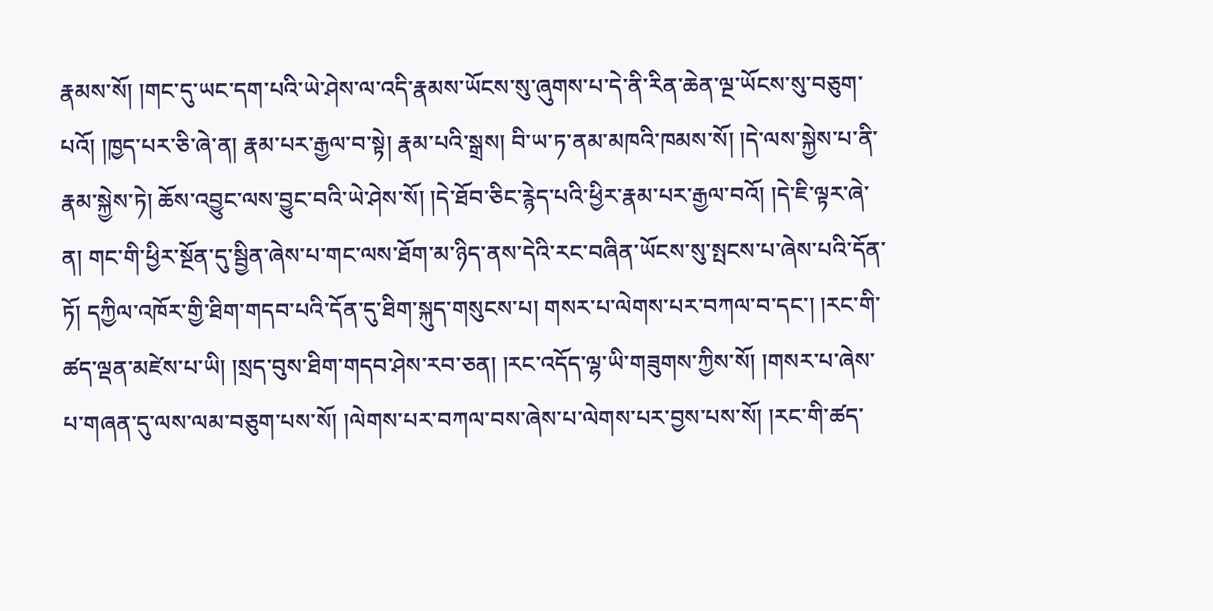རྣམས་སོ། །གང་དུ་ཡང་དག་པའི་ཡེ་ཤེས་ལ་འདི་རྣམས་ཡོངས་སུ་ཞུགས་པ་དེ་ནི་རིན་ཆེན་ལྔ་ཡོངས་སུ་བཅུག་པའོ། །ཁྱད་པར་ཅི་ཞེ་ན། རྣམ་པར་རྒྱལ་བ་སྟེ། རྣམ་པའི་སྒྲས། བི་ཡ་ཏ་ནམ་མཁའི་ཁམས་སོ། །དེ་ལས་སྐྱེས་པ་ནི་རྣམ་སྐྱེས་ཏེ། ཆོས་འབྱུང་ལས་བྱུང་བའི་ཡེ་ཤེས་སོ། །དེ་ཐོབ་ཅིང་རྙེད་པའི་ཕྱིར་རྣམ་པར་རྒྱལ་བའོ། །དེ་ཇི་ལྟར་ཞེ་ན། གང་གི་ཕྱིར་སྔོན་དུ་སྦྱིན་ཞེས་པ་གང་ལས་ཐོག་མ་ཉིད་ནས་དེའི་རང་བཞིན་ཡོངས་སུ་སྤངས་པ་ཞེས་པའི་དོན་ཏོ། དཀྱིལ་འཁོར་གྱི་ཐིག་གདབ་པའི་དོན་དུ་ཐིག་སྐུད་གསུངས་པ། གསར་པ་ལེགས་པར་བཀལ་བ་དང་། །རང་གི་ཚད་ལྡན་མཛེས་པ་ཡི། །སྲད་བུས་ཐིག་གདབ་ཤེས་རབ་ཅན། །རང་འདོད་ལྷ་ཡི་གཟུགས་ཀྱིས་སོ། །གསར་པ་ཞེས་པ་གཞན་དུ་ལས་ལམ་བཅུག་པས་སོ། །ལེགས་པར་བཀལ་བས་ཞེས་པ་ལེགས་པར་བྱས་པས་སོ། །རང་གི་ཚད་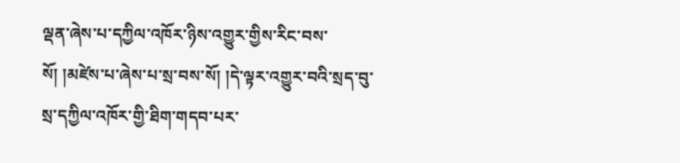ལྡན་ཞེས་པ་དཀྱིལ་འཁོར་ཉིས་འགྱུར་གྱིས་རིང་བས་སོ། །མཛེས་པ་ཞེས་པ་སྲ་བས་སོ། །དེ་ལྟར་འགྱུར་བའི་སྲད་བུ་སྲ་དཀྱིལ་འཁོར་གྱི་ཐིག་གདབ་པར་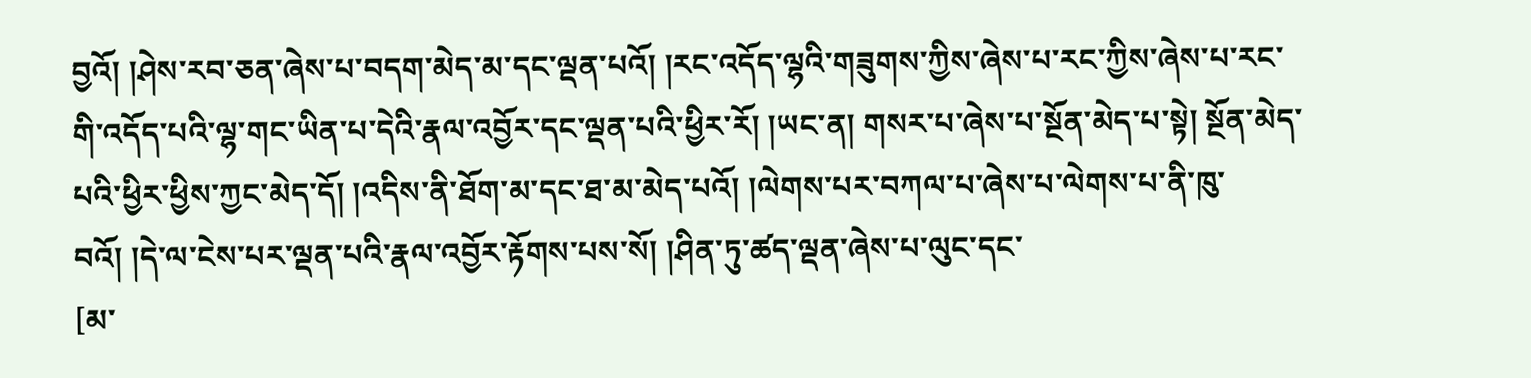བྱའོ། །ཤེས་རབ་ཅན་ཞེས་པ་བདག་མེད་མ་དང་ལྡན་པའོ། །རང་འདོད་ལྷའི་གཟུགས་ཀྱིས་ཞེས་པ་རང་ཀྱིས་ཞེས་པ་རང་གི་འདོད་པའི་ལྷ་གང་ཡིན་པ་དེའི་རྣལ་འབྱོར་དང་ལྡན་པའི་ཕྱིར་རོ། །ཡང་ན། གསར་པ་ཞེས་པ་སྔོན་མེད་པ་སྟེ། སྔོན་མེད་པའི་ཕྱིར་ཕྱིས་ཀྱང་མེད་དོ། །འདིས་ནི་ཐོག་མ་དང་ཐ་མ་མེད་པའོ། །ལེགས་པར་བཀལ་པ་ཞེས་པ་ལེགས་པ་ནི་ཁུ་བའོ། །དེ་ལ་ངེས་པར་ལྡན་པའི་རྣལ་འབྱོར་རྟོགས་པས་སོ། །ཤིན་ཏུ་ཚད་ལྡན་ཞེས་པ་ལུང་དང་
[མ་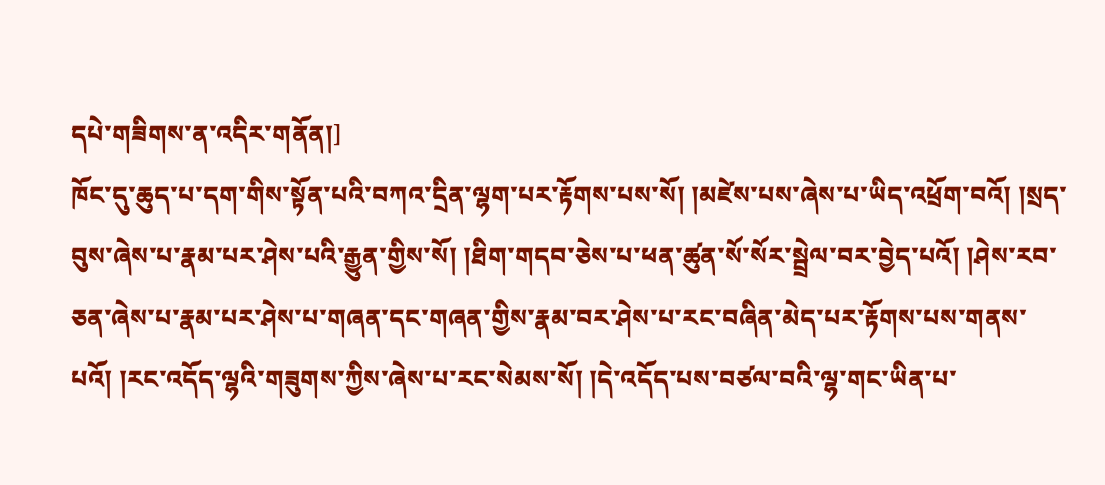དཔེ་གཟིགས་ན་འདིར་གནོན།]
ཁོང་དུ་ཆུད་པ་དག་གིས་སྟོན་པའི་བཀའ་དྲིན་ལྷག་པར་རྟོགས་པས་སོ། །མཛེས་པས་ཞེས་པ་ཡིད་འཕྲོག་བའོ། །སྲད་བུས་ཞེས་པ་རྣམ་པར་ཤེས་པའི་རྒྱུན་གྱིས་སོ། །ཐིག་གདབ་ཅེས་པ་ཕན་ཚུན་སོ་སོར་སྦྲེལ་བར་བྱེད་པའོ། །ཤེས་རབ་ཅན་ཞེས་པ་རྣམ་པར་ཤེས་པ་གཞན་དང་གཞན་གྱིས་རྣམ་བར་ཤེས་པ་རང་བཞིན་མེད་པར་རྟོགས་པས་གནས་པའོ། །རང་འདོད་ལྷའི་གཟུགས་ཀྱིས་ཞེས་པ་རང་སེམས་སོ། །དེ་འདོད་པས་བཙལ་བའི་ལྷ་གང་ཡིན་པ་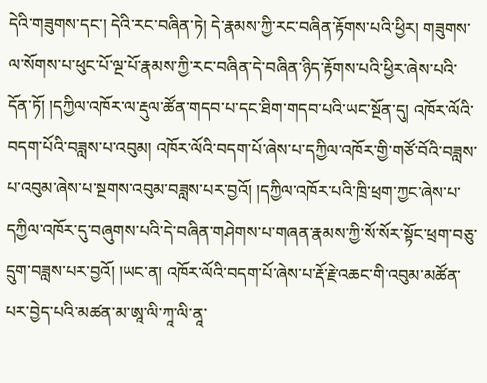དེའི་གཟུགས་དང་། དེའི་རང་བཞིན་ཏེ། དེ་རྣམས་ཀྱི་རང་བཞིན་རྟོགས་པའི་ཕྱིར། གཟུགས་ལ་སོགས་པ་ཕུང་པོ་ལྔ་པོ་རྣམས་ཀྱི་རང་བཞིན་དེ་བཞིན་ཉིད་རྟོགས་པའི་ཕྱིར་ཞེས་པའི་དོན་ཏོ། །དཀྱིལ་འཁོར་ལ་རྡུལ་ཚོན་གདབ་པ་དང་ཐིག་གདབ་པའི་ཡང་སྔོན་དུ། འཁོར་ལོའི་བདག་པོའི་བཟླས་པ་འབུམ། འཁོར་ལོའི་བདག་པོ་ཞེས་པ་དཀྱིལ་འཁོར་གྱི་གཙོ་བོའི་བཟླས་པ་འབུམ་ཞེས་པ་སྔགས་འབུམ་བཟླས་པར་བྱའོ། །དཀྱིལ་འཁོར་པའི་ཁྲི་ཕྲག་ཀྱང་ཞེས་པ་དཀྱིལ་འཁོར་དུ་བཞུགས་པའི་དེ་བཞིན་གཤེགས་པ་གཞན་རྣམས་ཀྱི་སོ་སོར་སྟོང་ཕྲག་བཅུ་དྲུག་བཟླས་པར་བྱའོ། །ཡང་ན། འཁོར་ལོའི་བདག་པོ་ཞེས་པ་རྡོ་རྗེ་འཆང་གི་འབུམ་མཚོན་པར་བྱེད་པའི་མཚན་མ་ཨཱ་ལི་ཀཱ་ལི་ནཱ་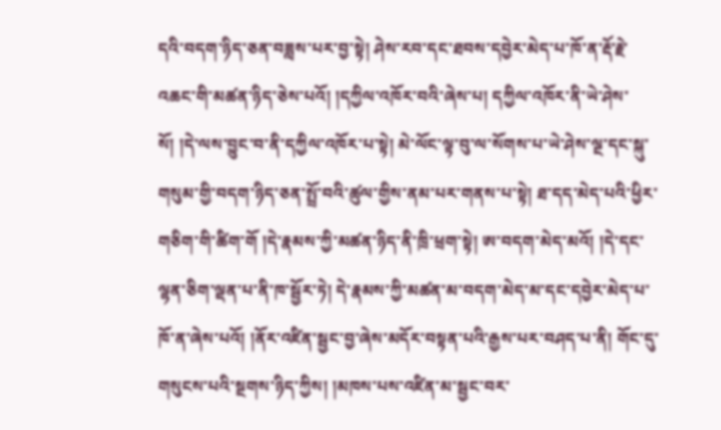དའི་བདག་ཉིད་ཅན་བཟླས་པར་བྱ་སྟེ། ཤེས་རབ་དང་ཐབས་དབྱེར་མེད་པ་ཁོ་ན་རྡོ་རྗེ་འཆང་གི་མཚན་ཉིད་ཅེས་པའོ། །དཀྱིལ་འཁོར་བའི་ཞེས་པ། དཀྱིལ་འཁོར་ནི་ཡེ་ཤེས་སོ། །དེ་ལས་བྱུང་བ་ནི་དཀྱིལ་འཁོར་པ་སྟེ། མེ་ལོང་ལྟ་བུ་ལ་སོགས་པ་ཡེ་ཤེས་ལྔ་དང་སྐུ་གསུམ་གྱི་བདག་ཉིད་ཅན་སྤྲོ་བའི་ཚུལ་གྱིས་ནམ་པར་གནས་པ་སྟེ། ཐ་དད་མེད་པའི་ཕྱིར་གཅིག་གི་ཚིག་གོ །དེ་རྣམས་ཀྱི་མཚན་ཉིད་ནི་ཁྲི་ཕྲག་སྟེ། ཨ་བདག་མེད་མའོ། །དེ་དང་ལྷན་ཅིག་ལྡན་པ་ནི་ཁ་སྦྱོར་ཏེ། དེ་རྣམས་ཀྱི་མཚན་མ་བདག་མེད་མ་དང་དབྱེར་མེད་པ་ཁོ་ན་ཞེས་པའོ། །ནོར་འཛིན་སྦྱང་བྱ་ཞེས་མདོར་བསྟན་པའི་རྒྱས་པར་བཤད་པ་ནི། གོང་དུ་གསུངས་པའི་སྔགས་ཉིད་ཀྱིས། །མཁས་པས་འཛིན་མ་སྦྱང་བར་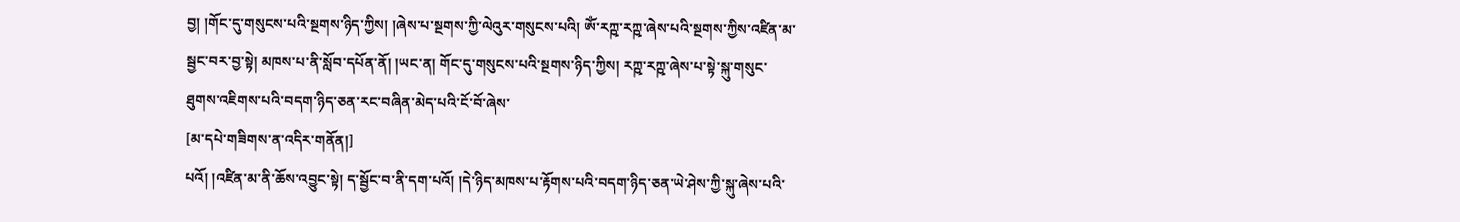བྱ། །གོང་དུ་གསུངས་པའི་སྔགས་ཉིད་ཀྱིས། །ཞེས་པ་སྔགས་ཀྱི་ལེའུར་གསུངས་པའི། ཨོཾ་རཀྵ་རཀྵ་ཞེས་པའི་སྔགས་ཀྱིས་འཛིན་མ་སྦྱང་བར་བྱ་སྟེ། མཁས་པ་ནི་སློབ་དཔོན་ནོ། །ཡང་ན། གོང་དུ་གསུངས་པའི་སྔགས་ཉིད་ཀྱིས། རཀྵ་རཀྵ་ཞེས་པ་སྟེ་སྐུ་གསུང་ཐུགས་འཇིགས་པའི་བདག་ཉིད་ཅན་རང་བཞིན་མེད་པའི་ངོ་བོ་ཞེས་
[མ་དཔེ་གཟིགས་ན་འདིར་གནོན།]
པའོ། །འཛིན་མ་ནི་ཆོས་འབྱུང་སྟེ། ད་སྦྱོང་བ་ནི་དག་པའོ། །དེ་ཉིད་མཁས་པ་རྟོགས་པའི་བདག་ཉིད་ཅན་ཡེ་ཤེས་ཀྱི་སྐུ་ཞེས་པའི་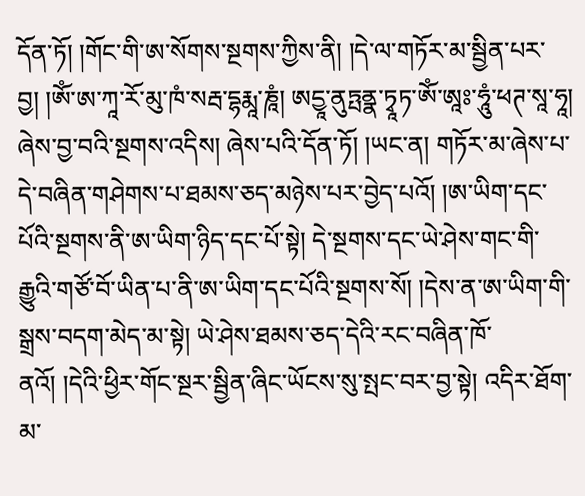དོན་ཏོ། །གོང་གི་ཨ་སོགས་སྔགས་ཀྱིས་ནི། །དེ་ལ་གཏོར་མ་སྦྱིན་པར་བྱ། །ཨོཾ་ཨ་ཀཱ་རོ་མུ་ཁཾ་སརྦ་དྷརྨཱ་ཎཱཾ། ཨདྱཱ་ནུཏྤནྣ་ཏྭཱཏ་ཨོཾ་ཨཱཿ་ཧཱུཾ་ཕཊ་སཱ་ཧཱ། ཞེས་བྱ་བའི་སྔགས་འདིས། ཞེས་པའི་དོན་ཏོ། །ཡང་ན། གཏོར་མ་ཞེས་པ་དེ་བཞིན་གཤེགས་པ་ཐམས་ཅད་མཉེས་པར་བྱེད་པའོ། །ཨ་ཡིག་དང་པོའི་སྔགས་ནི་ཨ་ཡིག་ཉིད་དང་པོ་སྟེ། དེ་སྔགས་དང་ཡེ་ཤེས་གང་གི་རྒྱུའི་གཙོ་བོ་ཡིན་པ་ནི་ཨ་ཡིག་དང་པོའི་སྔགས་སོ། །དེས་ན་ཨ་ཡིག་གི་སྒྲས་བདག་མེད་མ་སྟེ། ཡེ་ཤེས་ཐམས་ཅད་དེའི་རང་བཞིན་ཁོ་ནའོ། །དེའི་ཕྱིར་གོང་སྔར་སྦྱིན་ཞིང་ཡོངས་སུ་སྤང་བར་བྱ་སྟེ། འདིར་ཐོག་མ་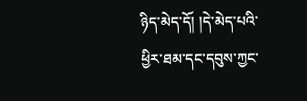ཉིད་མེད་དོ། །དེ་མེད་པའི་ཕྱིར་ཐམ་དང་དབུས་ཀྱང་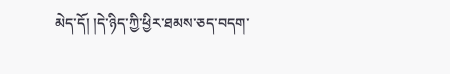མེད་དོ། །དེ་ཉིད་ཀྱི་ཕྱིར་ཐམས་ཅད་བདག་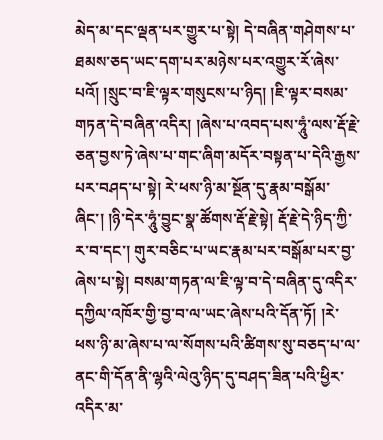མེད་མ་དང་ལྡན་པར་གྱུར་པ་སྟེ། དེ་བཞིན་གཤེགས་པ་ཐམས་ཅད་ཡང་དག་པར་མཉེས་པར་འགྱུར་རོ་ཞེས་པའོ། །སྲུང་བ་ཇི་ལྟར་གསུངས་པ་ཉིད། །ཇི་ལྟར་བསམ་གཏན་དེ་བཞིན་འདིར། །ཞེས་པ་འབད་པས་ཧཱུཾ་ལས་རྡོ་རྗེ་ཅན་བྱས་ཏེ་ཞེས་པ་གང་ཞིག་མདོར་བསྟན་པ་དེའི་རྒྱས་པར་བཤད་པ་སྟེ། རེ་ཕས་ཉི་མ་སྔོན་དུ་རྣམ་བསྒོམ་ཞིང་། །ཉི་དེར་ཧཱུཾ་བྱུང་སྣ་ཚོགས་རྡོ་རྗེ་སྟེ། རྡོ་རྗེ་དེ་ཉིད་ཀྱི་ར་བ་དང་། གུར་བཅིང་པ་ཡང་རྣམ་པར་བསྒོམ་པར་བྱ་ཞེས་པ་སྟེ། བསམ་གཏན་ལ་ཇི་ལྟ་བ་དེ་བཞིན་དུ་འདིར་དཀྱིལ་འཁོར་གྱི་བྱ་བ་ལ་ཡང་ཞེས་པའི་དོན་ཏོ། །རེ་ཕས་ཉི་མ་ཞེས་པ་ལ་སོགས་པའི་ཚིགས་སུ་བཅད་པ་ལ་ནང་གི་དོན་ནི་ལྷའི་ལེའུ་ཉིད་དུ་བཤད་ཟིན་པའི་ཕྱིར་འདིར་མ་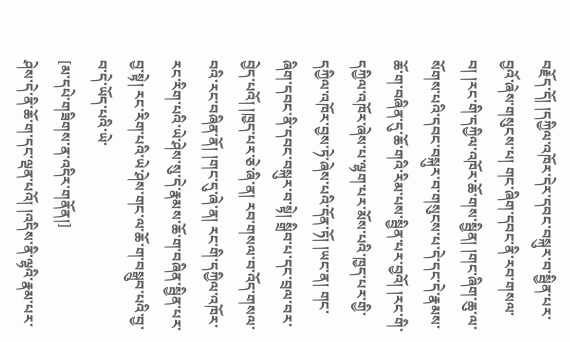བརྗོད་དོ། །དཀྱིལ་འཁོར་དེར་དབང་བསྐུར་བ་སྦྱིན་པར་བྱའོ་ཞེས་གསུངས་པ། གང་ཞིག་དབང་ནི་རབ་གསལ་བ། །རང་གི་དཀྱིལ་འཁོར་ཆོ་གས་སྦྱིན། །གང་ཞིག་ཆུ་ལ་སོགས་པའི་དབང་བསྐུར་བ་གསུངས་པ་དེ་དང་དེ་རྣམས་ཆོ་ག་བཞིན་དུ་ཆོ་གའི་རིམ་པས་སྦྱིན་པར་བྱའོ། །རང་གི་དཀྱིལ་འཁོར་ཞེས་པ་ལྷག་པར་མོས་པའི་ཁྱད་པར་གྱི་དཀྱིལ་འཁོར་བྱས་ཏེ་ཞེས་པའི་དོན་ཏོ། །ཡང་ན། གང་ཞིག་དབང་ནི་དབང་བསྐུར་བ་སྟེ། སྒྲིབ་པ་དང་བྲལ་བར་བྱེད་པའོ། །ཁྱད་པར་ཅེ་ཞི་ན། རབ་གསལ་བ་འོད་གསལ་བའི་རང་བཞིན་ནོ། །གང་དུ་ཞེ་ན། རང་གི་དཀྱིལ་འཁོར་རང་རིག་པའི་ཡེ་ཤེས་སུ་དེ་རྣམས་ཆོ་ག་བཞིན་སྦྱིན་པར་བྱ་སྟེ། རང་རིག་པའི་ཡེ་ཤེས་གང་ལ་ཆོ་ག་བསྒྲུབ་པའི་བྱ་བ་དེ་ཡོད་པའི་ཡེ་
[མ་དཔེ་གཟིགས་ན་འདིར་གནོན།]
ཤེས་དེ་ནི་ཆོ་ག་དང་ལྡན་པའོ། །འདིས་ནི་ལྷའི་རྣམ་པར་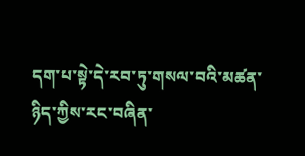དག་པ་སྟེ་དེ་རབ་ཏུ་གསལ་བའི་མཚན་ཉིད་ཀྱིས་རང་བཞིན་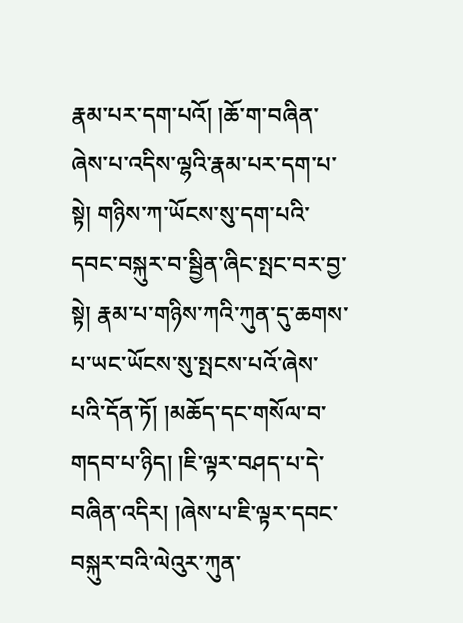རྣམ་པར་དག་པའོ། །ཆོ་ག་བཞིན་ཞེས་པ་འདིས་ལྷའི་རྣམ་པར་དག་པ་སྟེ། གཉིས་ཀ་ཡོངས་སུ་དག་པའི་དབང་བསྐུར་བ་སྦྱིན་ཞིང་སྤང་བར་བྱ་སྟེ། རྣམ་པ་གཉིས་ཀའི་ཀུན་དུ་ཆགས་པ་ཡང་ཡོངས་སུ་སྤངས་པའོ་ཞེས་པའི་དོན་ཏོ། །མཆོད་དང་གསོལ་བ་གདབ་པ་ཉིད། །ཇི་ལྟར་བཤད་པ་དེ་བཞིན་འདིར། །ཞེས་པ་ཇི་ལྟར་དབང་བསྐུར་བའི་ལེའུར་ཀུན་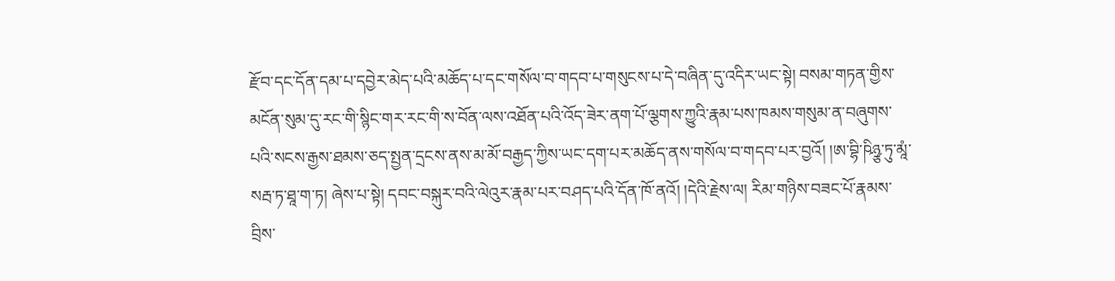རྫོབ་དང་དོན་དམ་པ་དབྱེར་མེད་པའི་མཆོད་པ་དང་གསོལ་བ་གདབ་པ་གསུངས་པ་དེ་བཞིན་དུ་འདིར་ཡང་སྟེ། བསམ་གཏན་གྱིས་མངོན་སུམ་དུ་རང་གི་སྙིང་གར་རང་གི་ས་བོན་ལས་འཐོན་པའི་འོད་ཟེར་ནག་པོ་ལྕགས་ཀྱུའི་རྣམ་པས་ཁམས་གསུམ་ན་བཞུགས་པའི་སངས་རྒྱས་ཐམས་ཅད་སྤྱན་དྲངས་ནས་མ་མོ་བརྒྱད་ཀྱིས་ཡང་དག་པར་མཆོད་ནས་གསོལ་བ་གདབ་པར་བྱའོ། །ཨ་བྷི་ཥིཉྩ་ཏུ་མཱཾ་སརྦ་ཏ་ཐཱ་ག་ཏ། ཞེས་པ་སྟེ། དབང་བསྐུར་བའི་ལེའུར་རྣམ་པར་བཤད་པའི་དོན་ཁོ་ནའོ། །དེའི་རྗེས་ལ། རིམ་གཉིས་བཟང་པོ་རྣམས་བྲིས་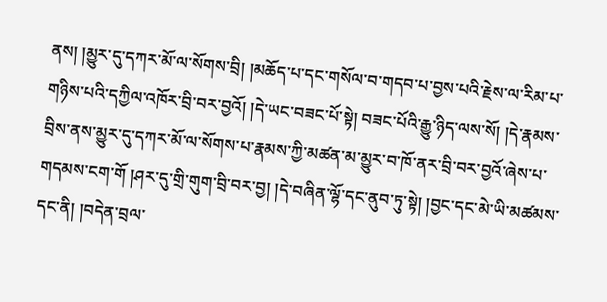ནས། །མྱུར་དུ་དཀར་མོ་ལ་སོགས་བྲི། །མཆོད་པ་དང་གསོལ་བ་གདབ་པ་བྱས་པའི་རྗེས་ལ་རིམ་པ་གཉིས་པའི་དཀྱིལ་འཁོར་བྲི་བར་བྱའོ། །དེ་ཡང་བཟང་པོ་སྟེ། བཟང་པོའི་རྒྱུ་ཉིད་ལས་སོ། །དེ་རྣམས་བྲིས་ནས་མྱུར་དུ་དཀར་མོ་ལ་སོགས་པ་རྣམས་ཀྱི་མཚན་མ་མྱུར་བ་ཁོ་ནར་བྲི་བར་བྱའོ་ཞེས་པ་གདམས་ངག་གོ །ཤར་དུ་གྲི་གུག་བྲི་བར་བྱ། །དེ་བཞིན་ལྷོ་དང་ནུབ་ཏུ་སྟེ། །བྱང་དང་མེ་ཡི་མཚམས་དང་ནི། །བདེན་བྲལ་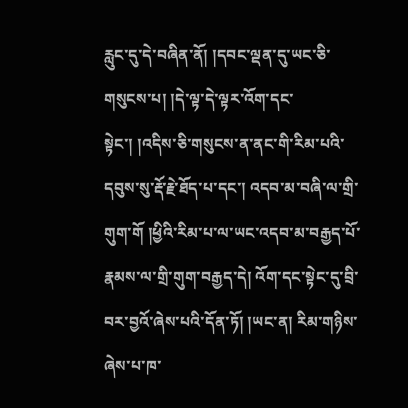རླུང་དུ་དེ་བཞིན་ནོ། །དབང་ལྡན་དུ་ཡང་ཅི་གསུངས་པ། །དེ་ལྟ་དེ་ལྟར་འོག་དང་སྟེང་། །འདིས་ཅི་གསུངས་ན་ནང་གི་རིམ་པའི་དབུས་སུ་རྡོ་རྗེ་ཐོད་པ་དང་། འདབ་མ་བཞི་ལ་གྲི་གུག་གོ །ཕྱིའི་རིམ་པ་ལ་ཡང་འདབ་མ་བརྒྱད་པོ་རྣམས་ལ་གྲི་གུག་བརྒྱད་དེ། འོག་དང་སྟེང་དུ་བྲི་བར་བྱའོ་ཞེས་པའི་དོན་ཏོ། །ཡང་ན། རིམ་གཉིས་ཞེས་པ་ཁ་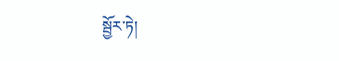སྦྱོར་ཏེ།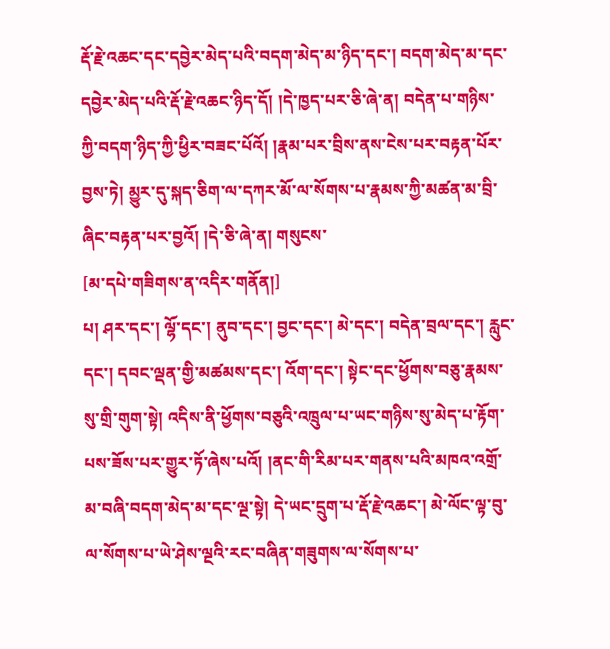རྡོ་རྗེ་འཆང་དང་དབྱེར་མེད་པའི་བདག་མེད་མ་ཉིད་དང་། བདག་མེད་མ་དང་དབྱེར་མེད་པའི་རྡོ་རྗེ་འཆང་ཉིད་དོ། །དེ་ཁྱད་པར་ཅི་ཞེ་ན། བདེན་པ་གཉིས་ཀྱི་བདག་ཉིད་ཀྱི་ཕྱིར་བཟང་པོའོ། །རྣམ་པར་བྲིས་ནས་ངེས་པར་བརྟན་པོར་བྱས་ཏེ། མྱུར་དུ་སྐད་ཅིག་ལ་དཀར་མོ་ལ་སོགས་པ་རྣམས་ཀྱི་མཚན་མ་བྲི་ཞིང་བརྟན་པར་བྱའོ། །དེ་ཅི་ཞེ་ན། གསུངས་
[མ་དཔེ་གཟིགས་ན་འདིར་གནོན།]
པ། ཤར་དང་། ལྷོ་དང་། ནུབ་དང་། བྱང་དང་། མེ་དང་། བདེན་བྲལ་དང་། རླུང་དང་། དབང་ལྡན་གྱི་མཚམས་དང་། འོག་དང་། སྟེང་དང་ཕྱོགས་བཅུ་རྣམས་སུ་གྲི་གུག་སྟེ། འདིས་ནི་ཕྱོགས་བཅུའི་འཁྲུལ་པ་ཡང་གཉིས་སུ་མེད་པ་རྟོག་པས་ཟོས་པར་གྱུར་ཏོ་ཞེས་པའོ། །ནང་གི་རིམ་པར་གནས་པའི་མཁའ་འགྲོ་མ་བཞི་བདག་མེད་མ་དང་ལྔ་སྟེ། དེ་ཡང་དྲུག་པ་རྡོ་རྗེ་འཆང་། མེ་ལོང་ལྟ་བུ་ལ་སོགས་པ་ཡེ་ཤེས་ལྔའི་རང་བཞིན་གཟུགས་ལ་སོགས་པ་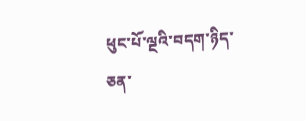ཕུང་པོ་ལྔའི་བདག་ཉིད་ཅན་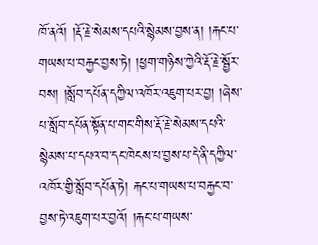ཁོ་ནའོ། །རྡོ་རྗེ་སེམས་དཔའི་སྙེམས་བྱས་ན། །རྐང་པ་གཡས་པ་བརྐྱང་བྱས་ཏེ། །ཕྱག་གཉིས་ཀྱེའི་རྡོ་རྗེ་སྦྱོར་བས། །སློབ་དཔོན་དཀྱིལ་འཁོར་འཇུག་པར་བྱ། །ཞེས་པ་སློབ་དཔོན་སྟོན་པ་གང་གིས་རྡོ་རྗེ་སེམས་དཔའི་སྙེམས་པ་དཔའ་བ་དང་ཁེངས་པ་བྱས་པ་དེ་ནི་དཀྱིལ་འཁོར་གྱི་སློབ་དཔོན་ཏེ། རྐང་པ་གཡས་པ་བརྐྱང་བ་བྱས་ཏེ་འཇུག་པར་བྱའོ། །རྐང་པ་གཡས་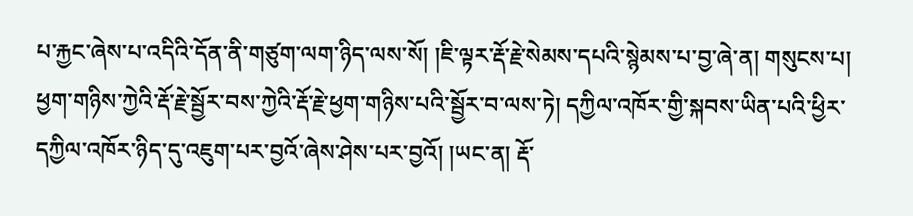པ་རྐྱང་ཞེས་པ་འདིའི་དོན་ནི་གཙུག་ལག་ཉིད་ལས་སོ། །ཇི་ལྟར་རྡོ་རྗེ་སེམས་དཔའི་སྙེམས་པ་བྱ་ཞེ་ན། གསུངས་པ། ཕྱག་གཉིས་ཀྱེའི་རྡོ་རྗེ་སྦྱོར་བས་ཀྱེའི་རྡོ་རྗེ་ཕྱག་གཉིས་པའི་སྦྱོར་བ་ལས་ཏེ། དཀྱིལ་འཁོར་གྱི་སྐབས་ཡིན་པའི་ཕྱིར་དཀྱིལ་འཁོར་ཉིད་དུ་འཇུག་པར་བྱའོ་ཞེས་ཤེས་པར་བྱའོ། །ཡང་ན། རྡོ་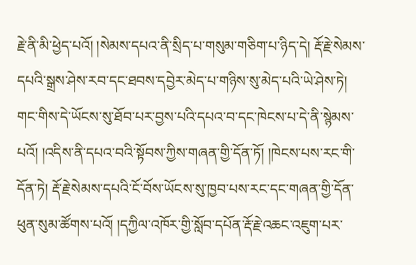རྗེ་ནི་མི་ཕྱེད་པའོ། །སེམས་དཔའ་ནི་སྲིད་པ་གསུམ་གཅིག་པ་ཉིད་དེ། རྡོ་རྗེ་སེམས་དཔའི་སྒྲས་ཤེས་རབ་དང་ཐབས་དབྱེར་མེད་པ་གཉིས་སུ་མེད་པའི་ཡེ་ཤེས་ཏེ། གང་གིས་དེ་ཡོངས་སུ་ཐོབ་པར་བྱས་པའི་དཔའ་བ་དང་ཁེངས་པ་དེ་ནི་སྙེམས་པའོ། །འདིས་ནི་དཔའ་བའི་སྟོབས་ཀྱིས་གཞན་གྱི་དོན་ཏོ། །ཁེངས་པས་རང་གི་དོན་ཏེ། རྡོ་རྗེ་སེམས་དཔའི་ངོ་བོས་ཡོངས་སུ་ཁྱབ་པས་རང་དང་གཞན་གྱི་དོན་ཕུན་སུམ་ཚོགས་པའོ། །དཀྱིལ་འཁོར་གྱི་སློབ་དཔོན་རྡོ་རྗེ་འཆང་འཇུག་པར་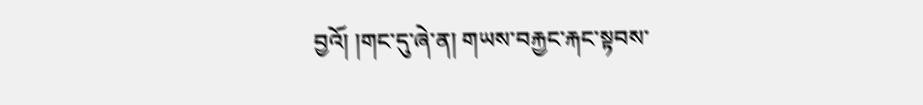བྱའོ། །གང་དུ་ཞེ་ན། གཡས་བརྐྱང་རྐང་སྟབས་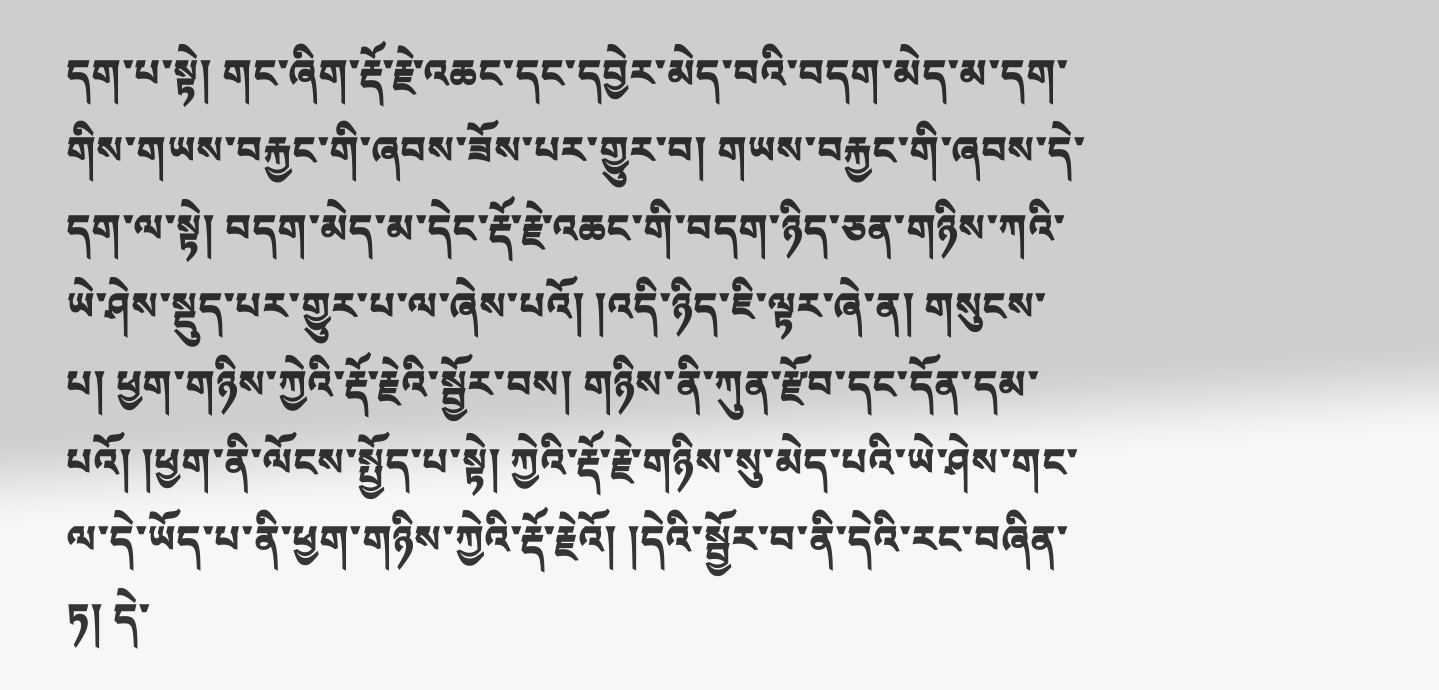དག་པ་སྟེ། གང་ཞིག་རྡོ་རྗེ་འཆང་དང་དབྱེར་མེད་བའི་བདག་མེད་མ་དག་གིས་གཡས་བརྐྱང་གི་ཞབས་ཟོས་པར་གྱུར་བ། གཡས་བརྐྱང་གི་ཞབས་དེ་དག་ལ་སྟེ། བདག་མེད་མ་དེང་རྡོ་རྗེ་འཆང་གི་བདག་ཉིད་ཅན་གཉིས་ཀའི་ཡེ་ཤེས་སྡུད་པར་གྱུར་པ་ལ་ཞེས་པའོ། །འདི་ཉིད་ཇི་ལྟར་ཞེ་ན། གསུངས་པ། ཕྱག་གཉིས་ཀྱེའི་རྡོ་རྗེའི་སྦྱོར་བས། གཉིས་ནི་ཀུན་རྫོབ་དང་དོན་དམ་པའོ། །ཕྱག་ནི་ལོངས་སྤྱོད་པ་སྟེ། ཀྱེའི་རྡོ་རྗེ་གཉིས་སུ་མེད་པའི་ཡེ་ཤེས་གང་ལ་དེ་ཡོད་པ་ནི་ཕྱག་གཉིས་ཀྱེའི་རྡོ་རྗེའོ། །དེའི་སྦྱོར་བ་ནི་དེའི་རང་བཞིན་ཏ། དེ་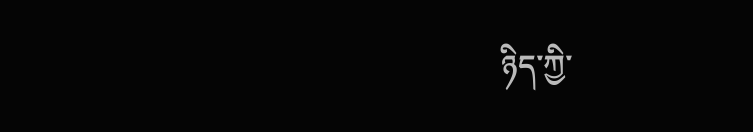ཉིད་ཀྱི་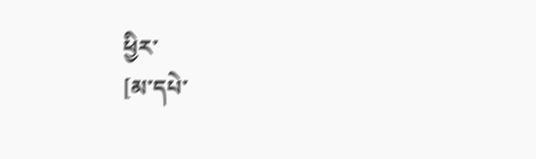ཕྱིར་
[མ་དཔེ་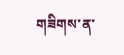གཟིགས་ན་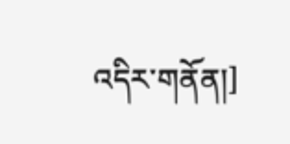འདིར་གནོན།]